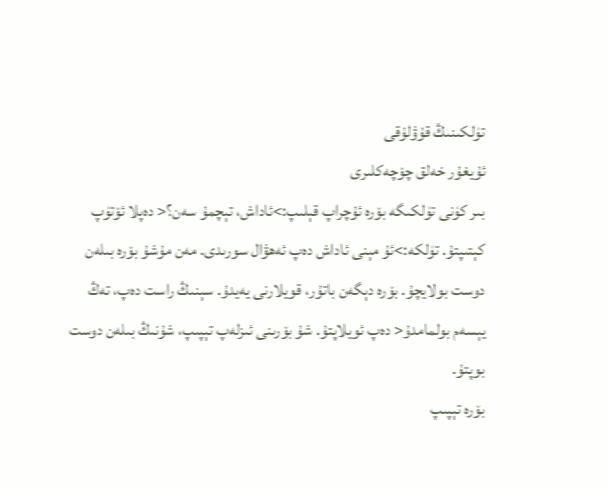تۈلكىنىڭ قۇۋلۇقى
ئۇيغۇر خەلق چۆچەكلىرى
بىر كۈنى تۈلكىگە بۆرە ئۇچراپ قېلىپ:>ئاداش، تېچمۇ سەن؟< دەپلا ئۆتۈپ كېتىپتۇ. تۈلكە:>ئۇ مېنى ئاداش دەپ ئەھۋال سورىدى. مەن مۇشۇ بۆرە بىلەن دوست بولايچۇ. بۆرە دېگەن باتۇر، قويلارنى يەيدۇ. سېنىڭ راست دەپ، تەڭ يېسەم بولمامدۇ< دەپ ئويلاپتۇ. شۇ بۆرىنى ئىزلەپ تېپىپ، شۇنىڭ بىلەن دوست بوپتۇ.
بۆرە تېپىپ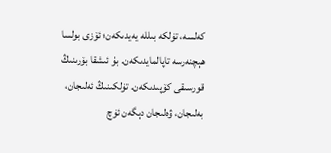كەلسە، تۈلكە بىللە يەيدىكەن؛ ئۆزى بولسا ھېچنەرسە تاپالمايدىكەن. بۇ ئىشقا بۆرىنىڭ قورسىقى كۆپىدىكەن. تۈلكىنىڭ ئەلىجان، بەلىجان، ۋەلىجان دېگەن ئۈچ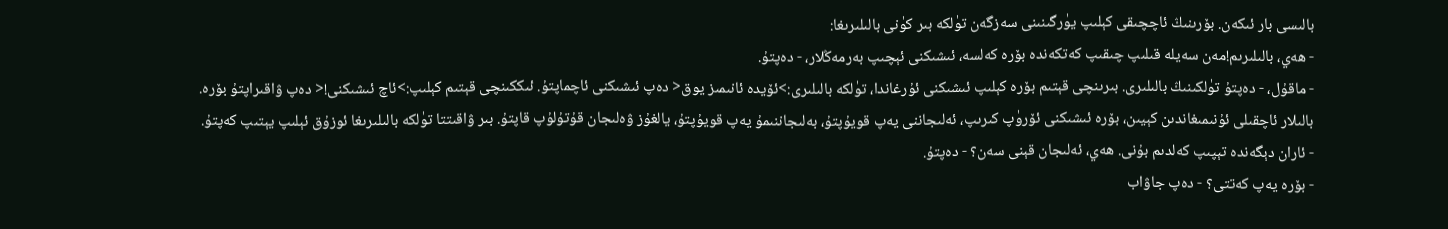بالىسى بار ئىكەن. بۆرىنىڭ ئاچچىقى كېلىپ يۈرگىنىنى سەزگەن تۈلكە بىر كۈنى بالىلىرىغا:
- ھەي، بالىلىرىم!مەن سەيلە قىلىپ چىقىپ كەتكەندە بۆرە كەلسە، ئىشىكنى ئېچىپ بەرمەڭلار، - دەپتۇ.
- ماقۇل، - دەپتۇ تۈلكىنىڭ بالىلىرى. بىرىنچى قېتىم بۆرە كېلىپ ئىشىكنى ئۇرغاندا، تۈلكە بالىلىرى:>ئۆيدە ئانىمىز يوق< دەپ ئىشىكنى ئاچماپتۇ. ئىككىنچى قېتىم كېلىپ:>ئاچ ئىشىكنى!< دەپ ۋاقىراپتۇ بۆرە. بالىلار ئاچقىلى ئۇنىمىغاندىن كېيىن، بۆرە ئىشىكنى ئۆرۈپ كىرىپ، ئەلىجاننى يەپ قويۇپتۇ، بەلىجاننىمۇ يەپ قويۇپتۇ، يالغۇز ۋەلىجان قۇتۇلۇپ قاپتۇ. بىر ۋاقىتتا تۈلكە بالىلىرىغا ئوزۇق ئېلىپ يېتىپ كەپتۇ.
- ئاران دېگەندە تېپىپ كەلدىم بۇنى. ھەي، ئەلىجان قېنى سەن؟ - دەپتۇ.
- بۆرە يەپ كەتتى؟ - دەپ جاۋاب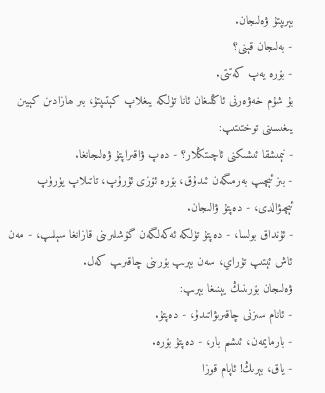بېرىپتۇ ۋەلىجان.
- بەلىجان قېنى؟
- بۆرە يەپ كەتتى.
بۇ شۇم خەۋەرنى ئاڭلىغان ئانا تۈلكە يىغلاپ كېتىپتۇ، بىر ھازادىن كېيىن يىغىسىنى توختىتىپ:
- نېمىشقا ئىشىكنى ئاچىتڭلار؟ - دەپ ۋاقىراپتۇ ۋەلىجانغا.
- بىز ئېچىپ بەرمىگەن ئىدۇق، بۆرە ئۆزى ئۇرۇپ، تاتىلاپ يۈرۈپ ئېچىۋالدى، - دەپتۇ ۋالىجان.
- ئۇنداق بولسا، - دەپتۇ تۈلكە ئەكەلگەن گۆشلىرىنى قازانغا سېلىپ، - مەن ئاش ئېتىپ تۇراي، سەن بېرىپ بۆرىنى چاقىرىپ كەل.
ۋەلىجان بۆرىنىڭ يېنىغا بېرىپ:
- ئانام سىزنى چاقىرىۋاتىدۇ، - دەپتۇ.
- بارمايمەن، ئىشىم بار، - دەپتۇ بۆرە.
- ياق، بېرىڭ! ئاپام قوزا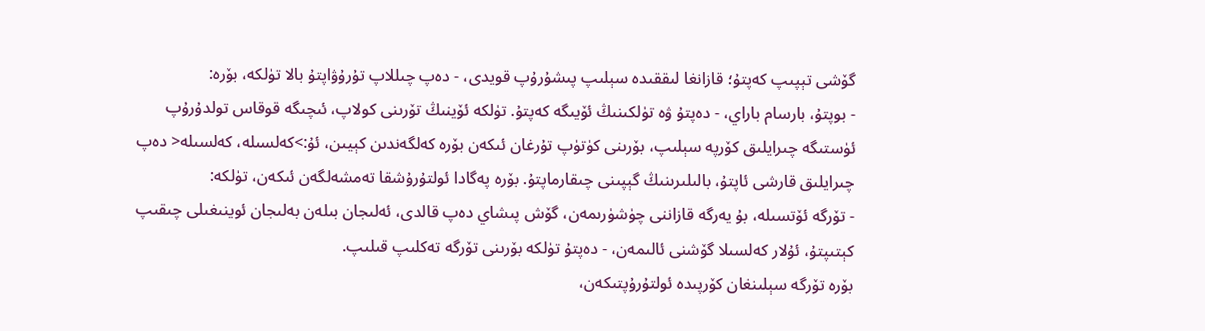گۆشى تېپىپ كەپتۇ؛ قازانغا لىققىدە سېلىپ پىشۇرۇپ قويدى، - دەپ چىللاپ تۇرۇۋاپتۇ بالا تۈلكە، بۆرە:
- بوپتۇ، بارسام باراي، - دەپتۇ ۋە تۈلكىنىڭ ئۆيىگە كەپتۇ. تۈلكە ئۆينىڭ تۆرىنى كولاپ، ئىچىگە قوقاس تولدۇرۇپ ئۈستىگە چىرايلىق كۆرپە سېلىپ، بۆرىنى كۈتۈپ تۇرغان ئىكەن بۆرە كەلگەندىن كېيىن، ئۇ:>كەلسىلە، كەلسىلە< دەپ چىرايلىق قارشى ئاپتۇ، بالىلىرىنىڭ گېپىنى چىقارماپتۇ. بۆرە پەگادا ئولتۇرۇشقا تەمشەلگەن ئىكەن، تۈلكە:
- تۆرگە ئۆتسىلە، بۇ يەرگە قازاننى چۈشۈرىمەن، گۆش پىشاي دەپ قالدى، ئەلىجان بىلەن بەلىجان ئوينىغىلى چىقىپ كېتىپتۇ، ئۇلار كەلسىلا گۆشنى ئالىمەن، - دەپتۇ تۈلكە بۆرىنى تۆرگە تەكلىپ قىلىپ.
بۆرە تۆرگە سېلىنغان كۆرپىدە ئولتۇرۇپتىكەن،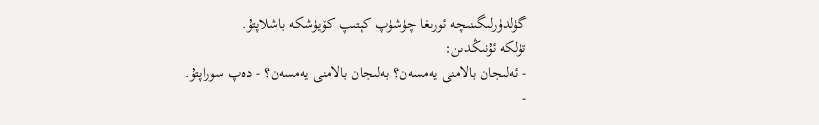گۈلدۈرلىگىنىچە ئورىغا چۈشۈپ كېتىپ كۆيۈشكە باشلاپتۇ.
تۈلكە ئۇنىڭدىن:
- ئەلىجان بالامنى يەمسەن؟ بەلىجان بالامنى يەمسەن؟ - دەپ سوراپتۇ.
-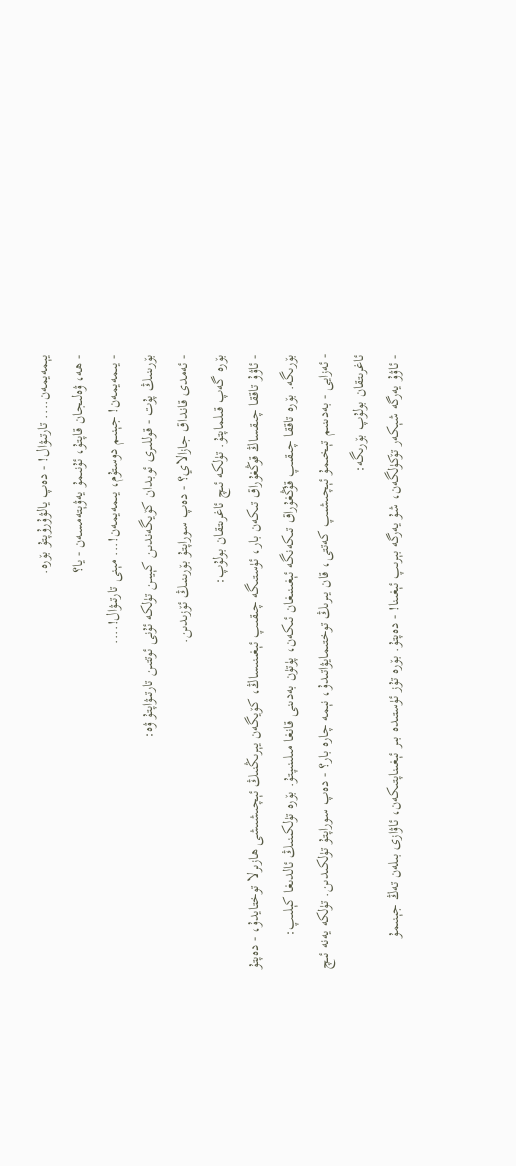يېمەيمەن.... تارتىۋال! - دەپ يالۋۇرۇپتۇ بۆرە.
- ھە، ۋەلىجان قاپتۇ، ئۇنىمۇ يەۋېتەمسەن - يا؟
- يىمەيمەن! جېنىم دوستۇم، يىمەيمەن!... مېنى تارتىۋال!....
بۆرىنىڭ پۇت - قوللىرى ئوبدان كۆيگەندىن كېيىن تۈلكە ئۇنى ئوتتىن تارتىۋاپتۇ ۋە:
- ئەمدى قانداق جازالاي؟ - دەپ سوراپتۇ بۆرىنىڭ ئۆزىدىن.
بۆرە گەپ قىلماپتۇ. تۈلكە ئىچ ئاغرىتقان بولۇپ:
- ئاۋۇ تاققا چىقساڭ قوڭغۇراق تىكەن بار، ئۈستىگە چىقىپ ئېغىنىساڭ، كۆيگەن يېرىڭنىڭ ئېچىشىشى ھازىرلا توختايدۇ، - دەپتۇ بۆرىگە. بۆرە تاققا چىقىپ قۇڭغۇراق تىكەنگە ئېغىنىغان ئىكەن، پۈتۈن بەدىنى قانغا مىلىنىپتۇ. بۆرە تۈلكىنىڭ ئالدىغا كېلىپ:
- ئەزايى - بەدىنىم تېخىمۇ ئېچىشىپ كەتتى، قان يىرىڭ توختىمايۋاتىدۇ، نېمە چارە بار؟ - دەپ سوراپتۇ تۈلكىدىن. تۈلكە يەنە ئىچ ئاغرىتقان بولۇپ بۆرىگە:
- ئاۋۇ يەرگە شېكەر تۆكۈلگەن، شۇ يەرگە بېرىپ ئېغىنا! - دەپتۇ. بۆرە تۇز ئۈستىدە بىر ئېغىناپتىكەن، ئاۋازى بىلەن تەڭ جېنىمۇ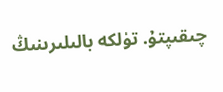چىقىپتۇ. تۈلكە بالىلىرىنىڭ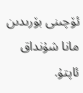ئۆچىنى بۆرىدىن مانا شۇنداق ئاپتۇ.